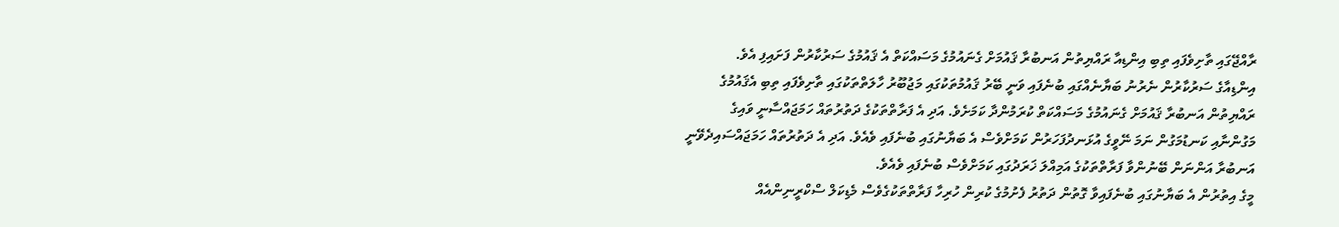ރާއްޖޭގައި ތާށިވެފައި ތިބި އިންޑިއާ ރައްޔިތުން އަނބުރާ ޤައުމަށް ގެނައުމުގެ މަސައްކަތް އެ ޤައުމުގެ ސަރުކާރުން ފަށައިފި އެވެ.
އިންޑިއާގެ ސަރުކާރުން ނެރުނު ބަޔާނެއްގައި ބުނެފައި ވަނީ ބޭރު ޤައުމުތަކުގައި މަޖުބޫރު ހާލަތްތަކުގައި ތާށިވެފައި ތިބި އެޤައުމުގެ ރައްޔިތުން އަނބުރާ ޤައުމަށް ގެނައުމުގެ މަސައްކަތް ކުރަމުންދާ ކަމަށެވެ. އަދި އެ ފަރާތްތަކުގެ ދަތުރުތައް ހަމަޖައްސާނީ ވައިގެ މަގުންނާއި ކަނޑުމަގުން ނަމަ ނޭވީގެ އުޅަނދުފަހަރުން ކަމަށްވެސް އެ ބަޔާނުގައި ބުނެފައި ވެއެވެ. އަދި އެ ދަތުރުތައް ހަމަޖައްސައިދެވޭނީ އަނބުރާ އަންނަން ބޭނުންވާ ފަރާތްތަކުގެ އަމިއްލަ ޚަރަދުގައި ކަމަށްވެސް ބުނެފައި ވެއެވެ.
މީގެ އިތުރުން އެ ބަޔާނުގައި ބުނެފައިވާ ގޮތުން ދަތުރު ފެށުމުގެ ކުރިން ހުރިހާ ފަރާތްތަކުގެވެސް މެޑިކަލް ސްކްރީނިންއެއް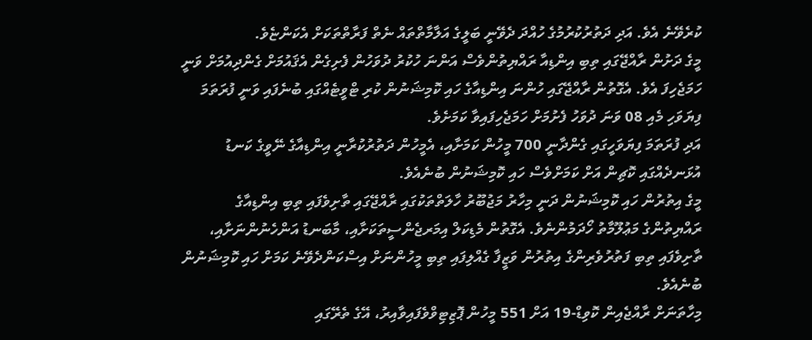ކުރެވޭނެ އެވެ. އަދި ދަތުރުކުރުމުގެ ހުއްދަ ދެވޭނީ ބަލީގެ އަލާމާތްތައް ނެތް ފަރާތްތަކަށް އެކަންޏެވެ.
މީގެ ދަށުން ރާއްޖޭގައި ތިބި އިންޑިއާ ރައްޔިތުންވެސް އަންނަ ހުކުރު ދުވަހުން ފެށިގެން އެޤައުމަށް ގެންދިއުމަށް ވަނީ ހަމަޖެހިފަ އެވެ. އެގޮތުން ރާއްޖޭގައި ހުންނަ އިންޑިއާގެ ހައި ކޮމިޝަނުން ކުރި ޓްވީޓެއްގައި ބުނެފައި ވަނީ ފުރަތަމަ ފިޔަވަހި މެއި 08 ވަނަ ދުވަހު ފެށުމަށް ހަމަޖެހިފައިވާ ކަމަށެވެ.
އަދި ފުރަތަމަ ފިޔަވަހީގައި ގެންދާނީ 700 މީހުން ކަމަށާއި، އެމީހުން ދަތުރުކުރާނީ އިންޑިއާގެ ނޭވީގެ ކަނޑު އުޅަނދެއްގައި ކޮޗިން އަށް ކަމަށްވެސް ހައި ކޮމިޝަނުން ބުނެއެވެ.
މީގެ އިތުރުން ހައި ކޮމިޝަނުން ދަނީ މިހާރު މަޖުބޫރު ހާލަތްތަކުގައި ރާއްޖޭގައި ތާށިވެފައި ތިބި އިންޑިއާގެ ރައްޔިތުންގެ މަޢުލޫމާތު ހޯދަމުންނެވެ. އެގޮތުން މެޑިކަލް އިމަރޖެންސީތަކަށާއި، މާބަނޑު އަންހެނުންނަށާއި، ތާށިވެފައި ތިބި ފަތުރުވެރިންގެ އިތުރުން ވަޒީފާ ގެއްލިފައި ތިބި މީހުންނަށް އިސްކަންދެވޭނެ ކަމަށް ހައި ކޮމިޝަނުން ބުނެއެވެ.
މިހާތަނަށް ރާއްޖެއިން ކޮވިޑް-19 އަށް 551 މީހުން ޕޮޒިޓިވްވެފައިވާއިރު، އޭގެ ތެރޭގައި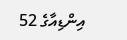އިންޑިއާގެ 52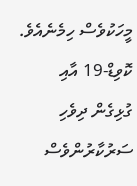މީހަކުވެސް ހިމެނެއެވެ. ކޮވިޑް-19 އާއި ގުޅިގެން ދިވެހި ސަރުކާރުންވެސް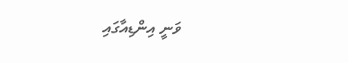ވަނީ އިންޑިއާގައި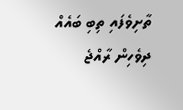ތާށިވެފައި ތިބި ބައެއް ދިވެހިން ރާއްޖެ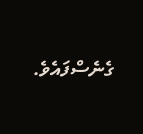ގެނެސްފައެވެ.